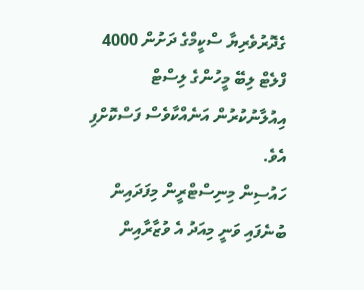ގެދޮރުވެރިޔާ ސްކީމްގެ ދަށުން 4000 ފްލެޓް ލިބޭ މީހުންގެ ލިސްޓް އިއުލާނުކުރުން އަނެއްކާވެސް ފަސްކޮށްފި އެވެ.
ހައުސިން މިނިސްޓްރީން މިފަދައިން ބުނެފައި ވަނީ މިއަދު އެ ވުޒާރާއިން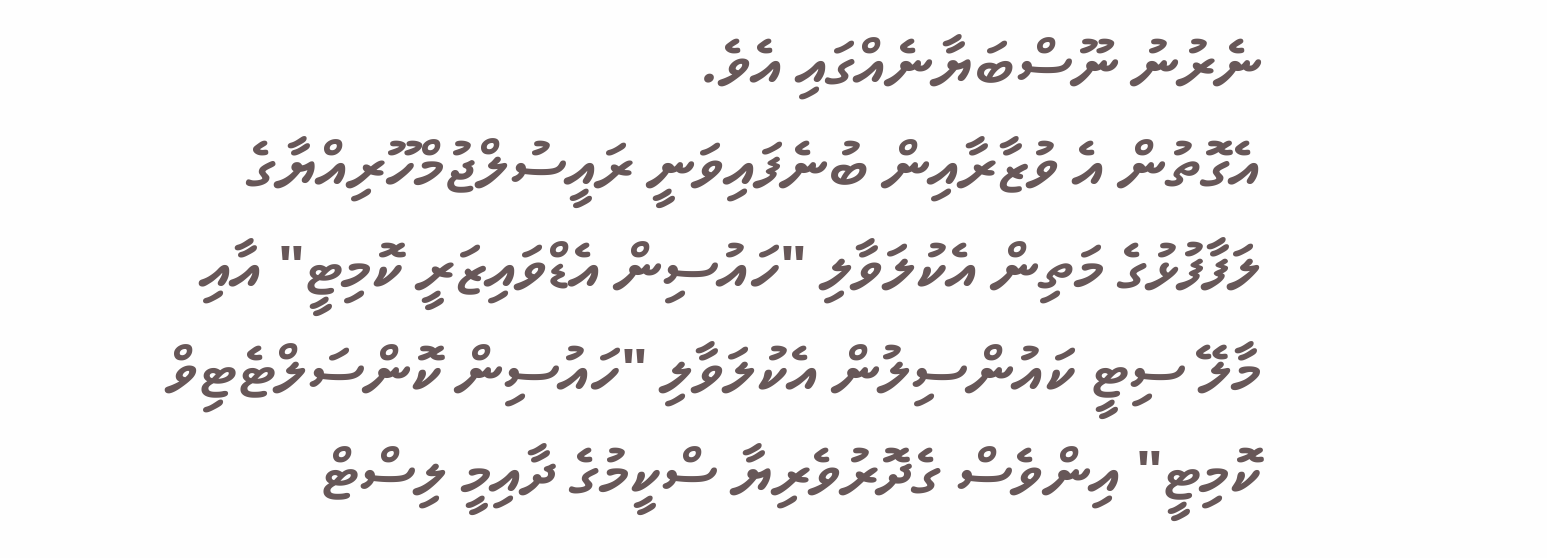ނެރުނު ނޫސްބަޔާނެއްގައި އެވެ.
އެގޮތުން އެ ވުޒާރާއިން ބުނެފައިވަނީ ރައީސުލްޖުމްހޫރިއްޔާގެ ލަފާފުޅުގެ މަތިން އެކުލަވާލި "ހައުސިން އެޑްވައިޒަރީ ކޮމިޓީ" އާއި މާލޭ ސިޓީ ކައުންސިލުން އެކުލަވާލި "ހައުސިން ކޮންސަލްޓެޓިވް ކޮމިޓީ" އިންވެސް ގެދޮރުވެރިޔާ ސްކީމުގެ ދާއިމީ ލިސްޓް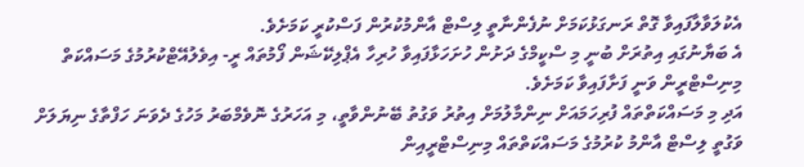އެކުލަވާލާފައިވާ ގޮތް ރަނގަޅުކަމަށް ނުފެންނާތީ ލިސްޓް އާންމުކުރުން ފަސްކުރީ ކަމަށެވެ.
އެ ބަޔާނުގައި އިތުރަށް ބުނީ މި ސްކީމްގެ ދަށުން ހުށަހަޅާފައިވާ ހުރިހާ އެޕްލިކޭޝަން ފޯމުތައް ރީ- އިވެލުއޭޓްކުރުމުގެ މަސައްކަތް މިނިސްޓްރީން ވަނީ ފަށާފައިވާ ކަމަށެވެ.
އަދި މި މަސައްކަތްތައް ފުރިހަމައަށް ނިންމާލުމަށް އިތުރު ވަގުތު ބޭނުންވާތީ، މި އަހަރުގެ ނޮވެމްބަރު މަހުގެ ދެވަނަ ހަފްތާގެ ނިޔަލަށް ވަގުތީ ލިސްޓް އާންމު ކުރުމުގެ މަސައްކަތްތައް މިނިސްޓްރީއިން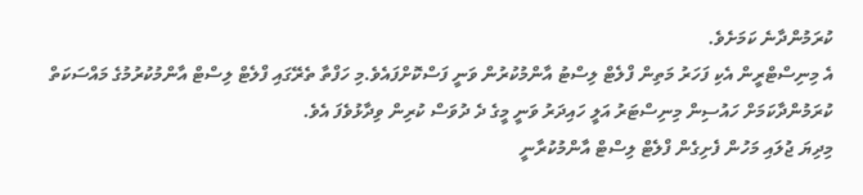ކުރަމުންދާނެ ކަމަށެވެ.
އެ މިނިސްޓްރީން އެކި ފަހަރު މަތިން ފްލެޓް ލިސްޓު އާންމުކުރުން ވަނީ ފަސްކޮށްފައެވެ.މި ހަފްތާ ތެރޭގައި ފްލެޓް ލިސްޓް އާންމުކުރުމުގެ މައްސަކަތް ކުރަމުންދާކަމަށް ހައުސިން މިނިސްޓަރު އަލީ ހައިދަރު ވަނީ މީގެ ދެ ދުވަސް ކުރިން ވިދާޅުވެފަ އެވެ.
މިދިޔަ ޖުލައި މަހުން ފެށިގެން ފްލެޓް ލިސްޓް އާންމުކުރާނީ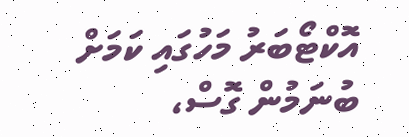އޮކްޓޯބަރު މަހުގައި ކަމަށް ބުނަމުން ގޮސް،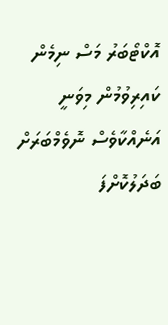އޮކްޓޯބަރު މަސް ނިމެން ކައިރިވުމުން މިވަނީ އަނެއްކާވެސް ނޮވެމްބަރަށް ބަދަލުކޮށްފަ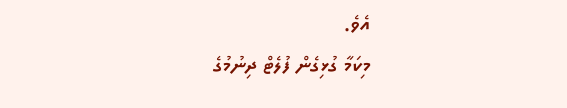އެވެ.
މިކަމާ ގުޅިގެން ފުލެޓް ދިނުމުގެ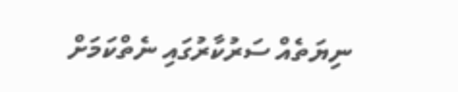ނިޔަތެއް ސަރުކާރުގައި ނެތްކަމަށް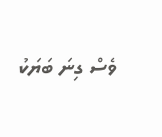ވެސް ގިނަ ބަޔަކު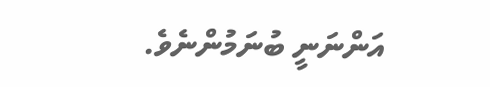އަންނަނީ ބުނަމުންނެވެ.